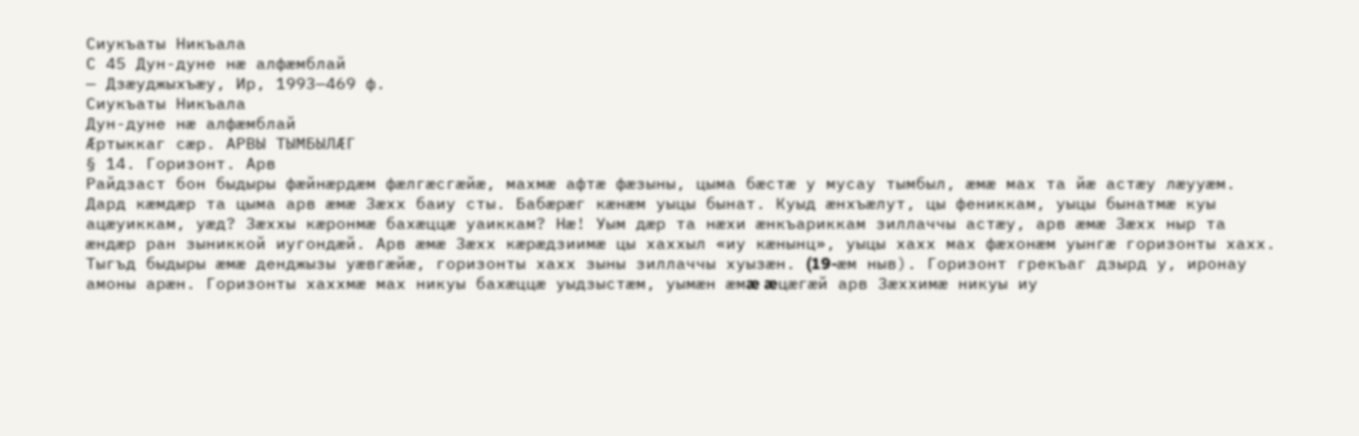Сиукъаты Никъала
С 45 Дун-дуне нæ алфæмблай
— Дзæуджыхъæу, Ир, 1993—469 ф.
Сиукъаты Никъала
Дун-дуне нæ алфæмблай
Æртыккаг сæр. АРВЫ ТЫМБЫЛÆГ
§ 14. Горизонт. Арв
Райдзаст бон быдыры фæйнæрдæм фæлгæсгæйæ, махмæ афтæ фæзыны, цыма бæстæ у мусау тымбыл, æмæ мах та йæ астæу лæууæм. Дард кæмдæр та цыма арв æмæ Зæхх баиу сты. Бабæрæг кæнæм уыцы бынат. Куыд æнхъæлут, цы фениккам, уыцы бынатмæ куы ацæуиккам, уæд? Зæххы кæронмæ бахæццæ уаиккам? Нæ! Уым дæр та нæхи æнкъариккам зиллаччы астæу, арв æмæ Зæхх ныр та æндæр ран зыниккой иугондæй. Арв æмæ Зæхх кæрæдзиимæ цы хаххыл «иу кæнынц», уыцы хахх мах фæхонæм уынгæ горизонты хахх. Тыгъд быдыры æмæ денджызы уæвгæйæ, горизонты хахх зыны зиллаччы хуызæн. (19-æм ныв). Горизонт грекъаг дзырд у, иронау амоны арæн. Горизонты хаххмæ мах никуы бахæццæ уыдзыстæм, уымæн æмæ æцæгæй арв Зæххимæ никуы иу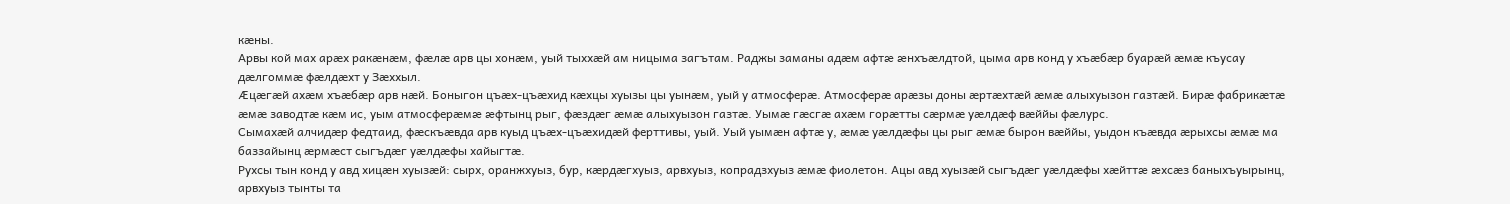кæны.
Арвы кой мах арæх ракæнæм, фæлæ арв цы хонæм, уый тыххæй ам ницыма загътам. Раджы заманы адæм афтæ æнхъæлдтой, цыма арв конд у хъæбæр буарæй æмæ къусау дæлгоммæ фæлдæхт у Зæххыл.
Æцæгæй ахæм хъæбæр арв нæй. Боныгон цъæх-цъæхид кæхцы хуызы цы уынæм, уый у атмосферæ. Атмосферæ арæзы доны æртæхтæй æмæ алыхуызон газтæй. Бирæ фабрикæтæ æмæ заводтæ кæм ис, уым атмосферæмæ æфтынц рыг, фæздæг æмæ алыхуызон газтæ. Уымæ гæсгæ ахæм горæтты сæрмæ уæлдæф вæййы фæлурс.
Сымахæй алчидæр федтаид, фæскъæвда арв куыд цъæх-цъæхидæй ферттивы, уый. Уый уымæн афтæ у, æмæ уæлдæфы цы рыг æмæ бырон вæййы, уыдон къæвда æрыхсы æмæ ма баззайынц æрмæст сыгъдæг уæлдæфы хайыгтæ.
Рухсы тын конд у авд хицæн хуызæй: сырх, оранжхуыз, бур, кæрдæгхуыз, арвхуыз, копрадзхуыз æмæ фиолетон. Ацы авд хуызæй сыгъдæг уæлдæфы хæйттæ æхсæз баныхъуырынц, арвхуыз тынты та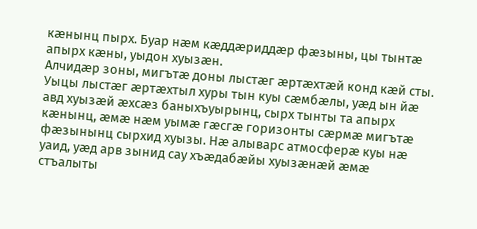кæнынц пырх. Буар нæм кæддæриддæр фæзыны, цы тынтæ апырх кæны, уыдон хуызæн.
Алчидæр зоны, мигътæ доны лыстæг æртæхтæй конд кæй сты. Уыцы лыстæг æртæхтыл хуры тын куы сæмбæлы, уæд ын йæ авд хуызæй æхсæз баныхъуырынц, сырх тынты та апырх кæнынц, æмæ нæм уымæ гæсгæ горизонты сæрмæ мигътæ фæзынынц сырхид хуызы. Нæ алыварс атмосферæ куы нæ уаид, уæд арв зынид сау хъæдабæйы хуызæнæй æмæ стъалыты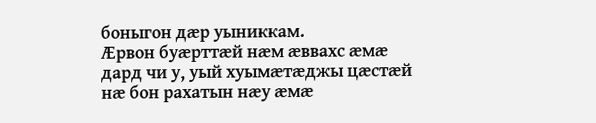боныгон дæр уыниккам.
Æрвон буæрттæй нæм æввахс æмæ дард чи у, уый хуымæтæджы цæстæй нæ бон рахатын нæу æмæ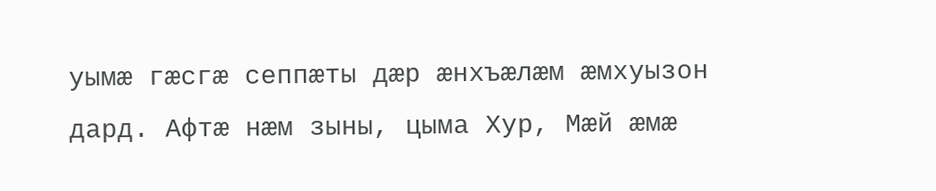уымæ гæсгæ сеппæты дæр æнхъæлæм æмхуызон дард. Афтæ нæм зыны, цыма Хур, Мæй æмæ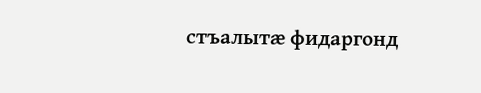стъалытæ фидаргонд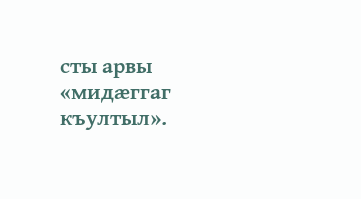сты арвы «мидæггаг къултыл».